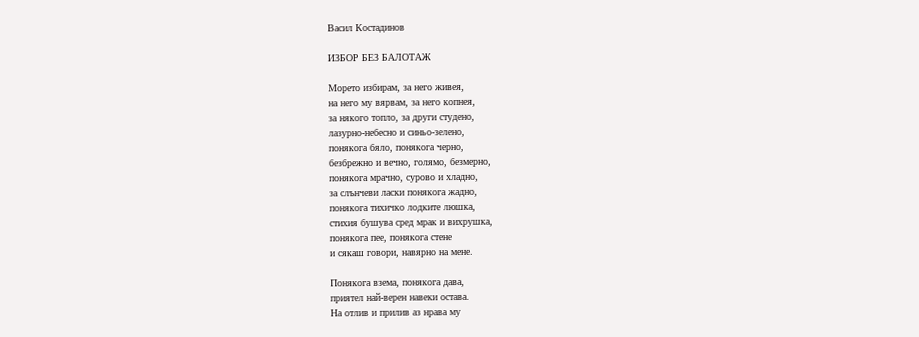Васил Костадинов

ИЗБОР БЕЗ БАЛОТАЖ

Морето избирам, за него живея,
на него му вярвам, за него копнея,
за някого топло, за други студено,
лазурно-небесно и синьо-зелено,
понякога бяло, понякога черно,
безбрежно и вечно, голямо, безмерно,
понякога мрачно, сурово и хладно,
за слънчеви ласки понякога жадно,
понякога тихичко лодките люшка,
стихия бушува сред мрак и вихрушка,
понякога пее, понякога стене
и сякаш говори, навярно на мене.

Понякога взема, понякога дава,
приятел най-верен навеки остава.
На отлив и прилив аз нрава му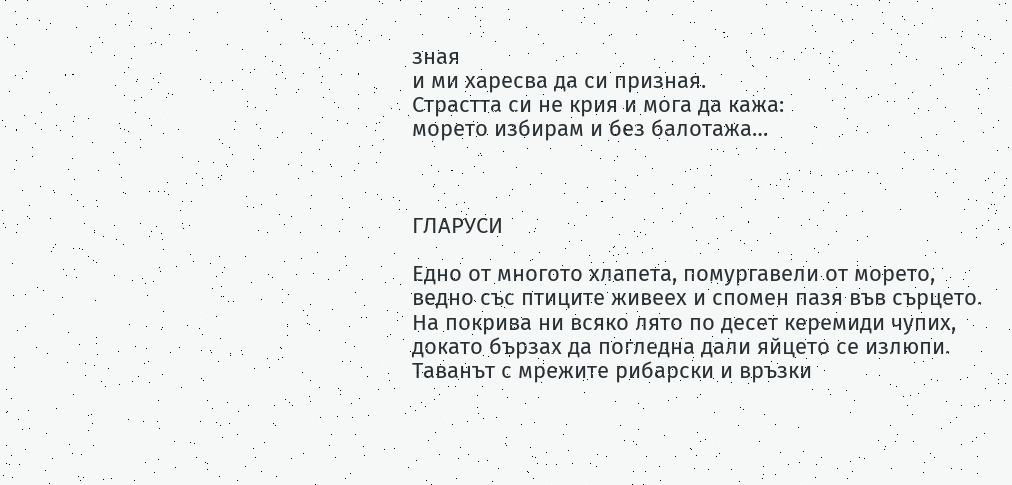зная
и ми харесва да си призная.
Страстта си не крия и мога да кажа:
морето избирам и без балотажа…



ГЛАРУСИ

Едно от многото хлапета, помургавели от морето,
ведно със птиците живеех и спомен пазя във сърцето.
На покрива ни всяко лято по десет керемиди чупих,
докато бързах да погледна дали яйцето се излюпи.
Таванът с мрежите рибарски и връзки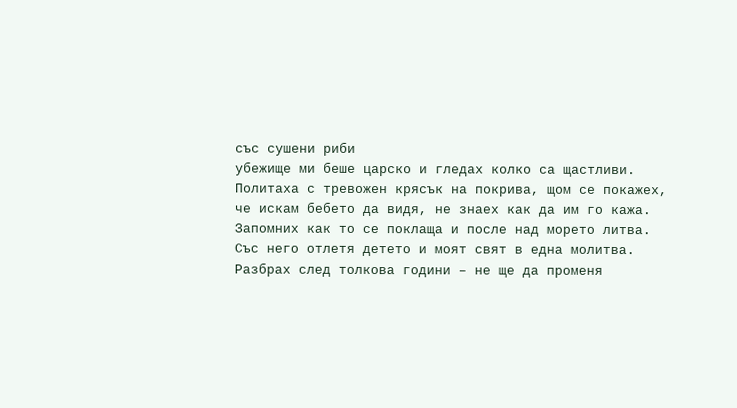със сушени риби
убежище ми беше царско и гледах колко са щастливи.
Политаха с тревожен крясък на покрива, щом се покажех,
че искам бебето да видя, не знаех как да им го кажа.
Запомних как то се поклаща и после над морето литва.
Със него отлетя детето и моят свят в една молитва.
Разбрах след толкова години – не ще да променя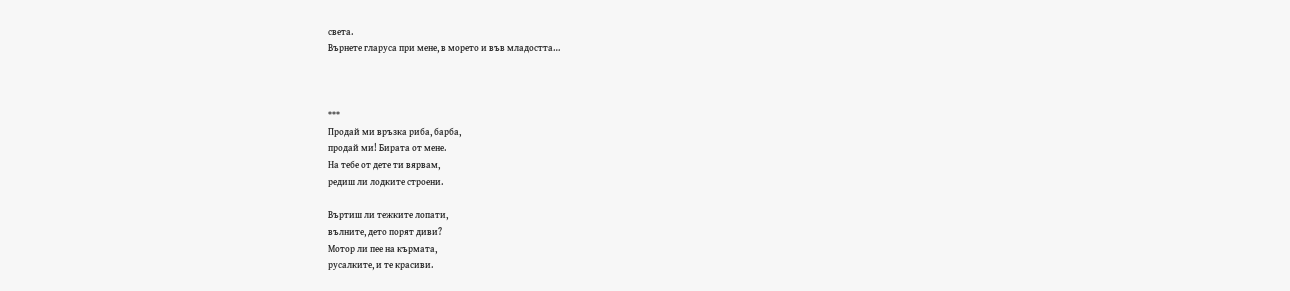света.
Върнете гларуса при мене, в морето и във младостта…



***
Продай ми връзка риба, барба,
продай ми! Бирата от мене.
На тебе от дете ти вярвам,
редиш ли лодките строени.

Въртиш ли тежките лопати,
вълните, дето порят диви?
Мотор ли пее на кърмата,
русалките, и те красиви.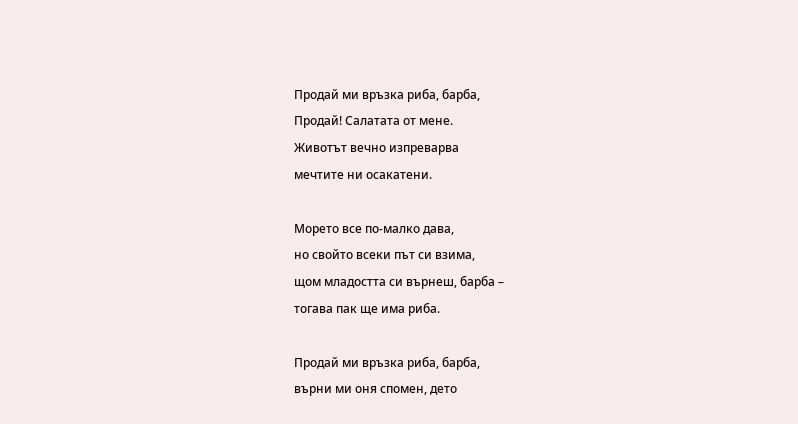Продай ми връзка риба, барба,
Продай! Салатата от мене.
Животът вечно изпреварва
мечтите ни осакатени.

Морето все по-малко дава,
но свойто всеки път си взима,
щом младостта си върнеш, барба –
тогава пак ще има риба.

Продай ми връзка риба, барба,
върни ми оня спомен, дето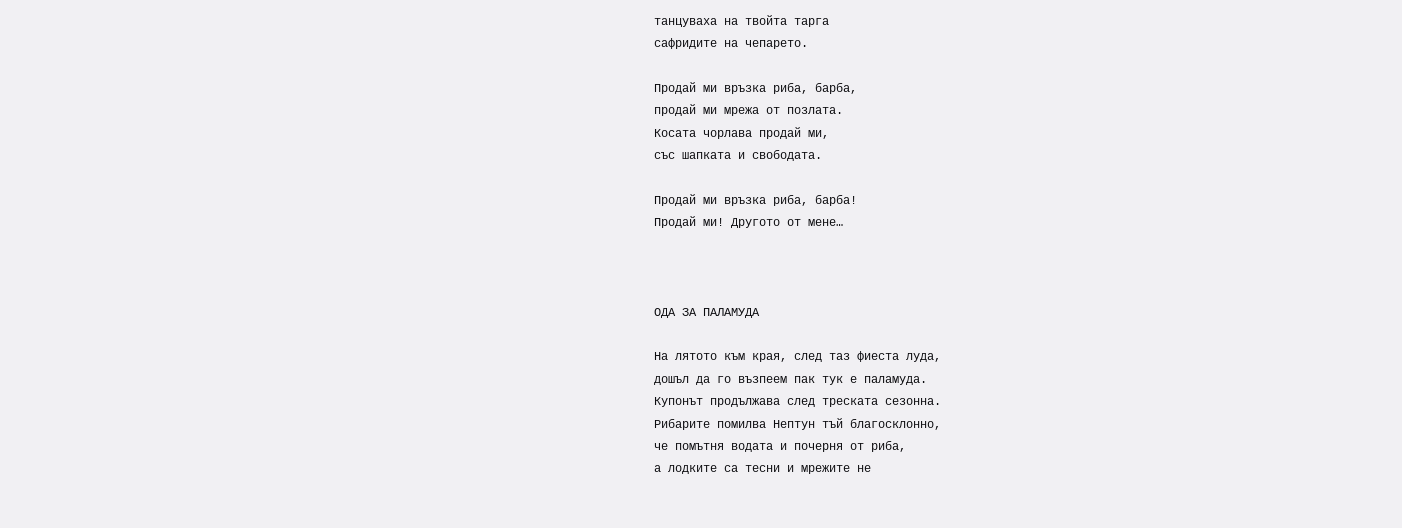танцуваха на твойта тарга
сафридите на чепарето.

Продай ми връзка риба, барба,
продай ми мрежа от позлата.
Косата чорлава продай ми,
със шапката и свободата.

Продай ми връзка риба, барба!
Продай ми! Другото от мене…



ОДА ЗА ПАЛАМУДА

На лятото към края, след таз фиеста луда,
дошъл да го възпеем пак тук е паламуда.
Купонът продължава след треската сезонна.
Рибарите помилва Нептун тъй благосклонно,
че помътня водата и почерня от риба,
а лодките са тесни и мрежите не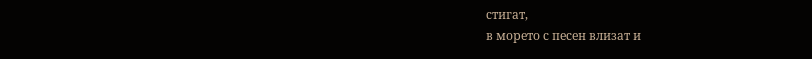стигат,
в морето с песен влизат и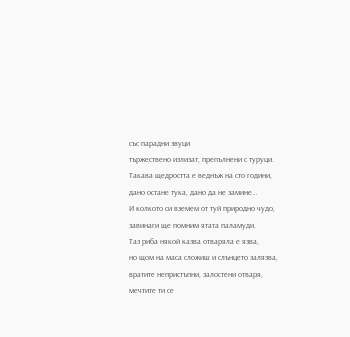със парадни звуци
тържествено излизат, препълнени с туруци.
Такава щедростта е веднъж на сто години,
дано остане тука, дано да не замине…
И колкото си вземем от туй природно чудо,
завинаги ще помним ятата паламуди.
Таз риба някой казва отваряла е язва,
но щом на маса сложиш и слънцето залязва,
вратите непристъпни, залостени отваря,
мечтите ти се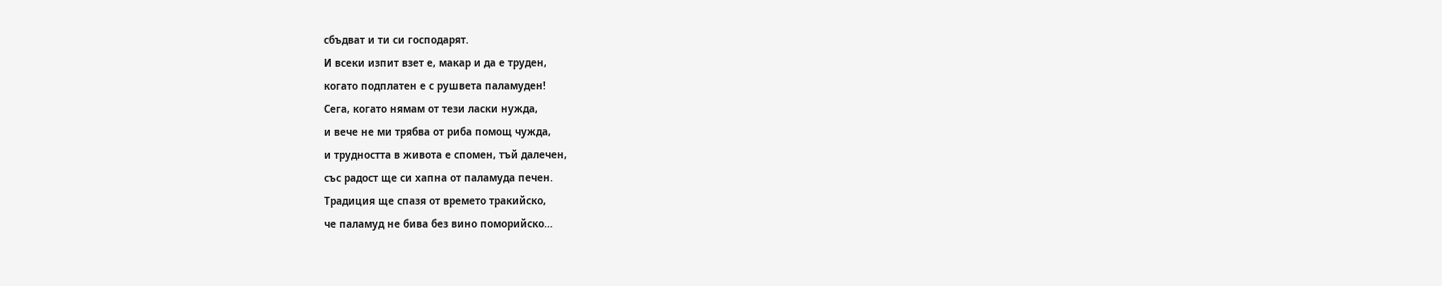сбъдват и ти си господарят.
И всеки изпит взет е, макар и да е труден,
когато подплатен е с рушвета паламуден!
Сега, когато нямам от тези ласки нужда,
и вече не ми трябва от риба помощ чужда,
и трудността в живота е спомен, тъй далечен,
със радост ще си хапна от паламуда печен.
Традиция ще спазя от времето тракийско,
че паламуд не бива без вино поморийско…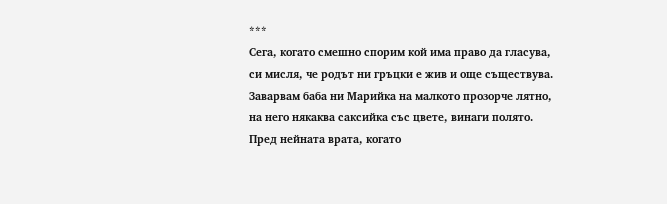***
Сега, когато смешно спорим кой има право да гласува,
си мисля, че родът ни гръцки е жив и още съществува.
Заварвам баба ни Марийка на малкото прозорче лятно,
на него някаква саксийка със цвете, винаги полято.
Пред нейната врата, когато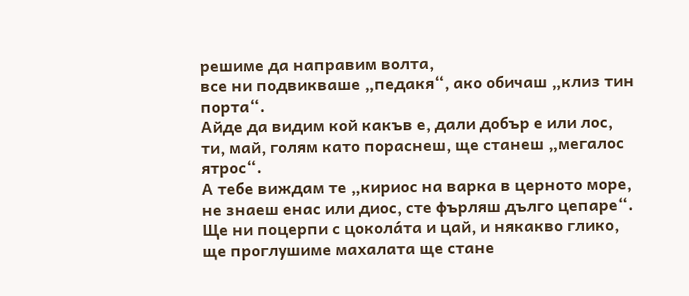решиме да направим волта,
все ни подвикваше „педакя“, ако обичаш „клиз тин порта“.
Айде да видим кой какъв е, дали добър е или лос,
ти, май, голям като пораснеш, ще станеш „мегалос ятрос“.
А тебе виждам те „кириос на варка в церното море,
не знаеш енас или диос, сте фърляш дълго цепаре“.
Ще ни поцерпи с цокола́та и цай, и някакво глико,
ще проглушиме махалата ще стане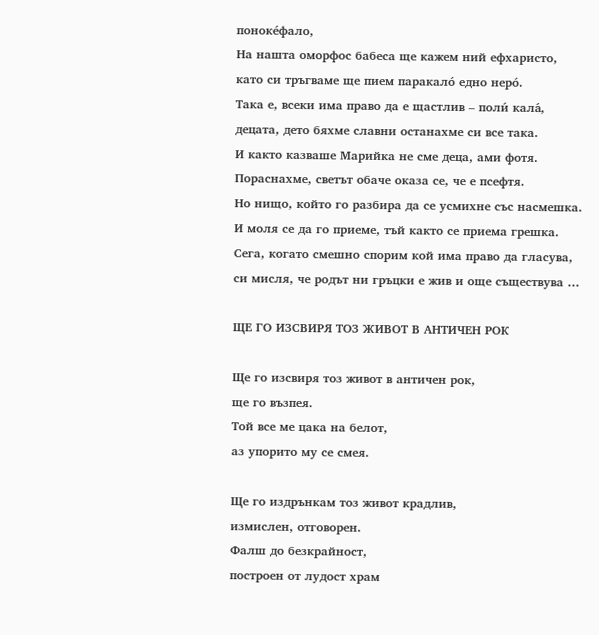поноке́фало,
На нашта оморфос бабеса ще кажем ний ефхаристо,
като си тръгваме ще пием паракало́ едно неро́.
Така е, всеки има право да е щастлив – поли́ кала́,
децата, дето бяхме славни останахме си все така.
И както казваше Марийка не сме деца, ами фотя.
Пораснахме, светът обаче оказа се, че е псефтя.
Но нищо, който го разбира да се усмихне със насмешка.
И моля се да го приеме, тъй както се приема грешка.
Сега, когато смешно спорим кой има право да гласува,
си мисля, че родът ни гръцки е жив и още съществува …

ЩЕ ГО ИЗСВИРЯ ТОЗ ЖИВОТ В АНТИЧЕН РОК

Ще го изсвиря тоз живот в античен рок,
ще го възпея.
Той все ме цака на белот,
аз упорито му се смея.

Ще го издрънкам тоз живот крадлив,
измислен, отговорен.
Фалш до безкрайност,
построен от лудост храм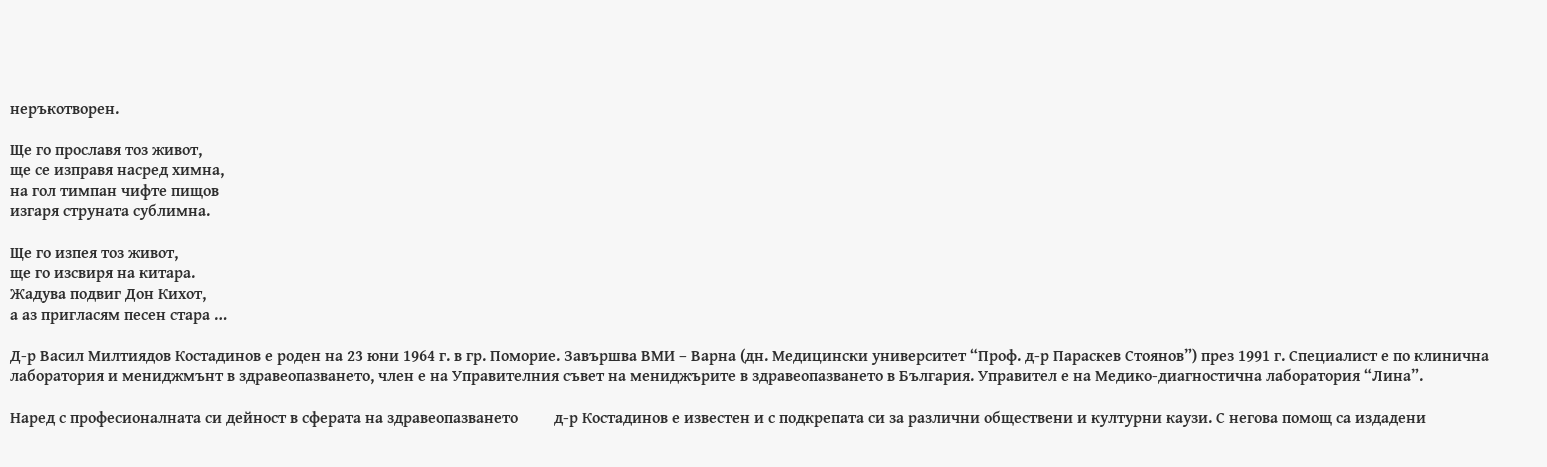неръкотворен.

Ще го прославя тоз живот,
ще се изправя насред химна,
на гол тимпан чифте пищов
изгаря струната сублимна.

Ще го изпея тоз живот,
ще го изсвиря на китара.
Жадува подвиг Дон Кихот,
а аз пригласям песен стара …

Д-р Васил Милтиядов Костадинов е роден на 23 юни 1964 г. в гр. Поморие. Завършва ВМИ – Варна (дн. Медицински университет “Проф. д-р Параскев Стоянов”) през 1991 г. Специалист е по клинична лаборатория и мениджмънт в здравеопазването, член е на Управителния съвет на мениджърите в здравеопазването в България. Управител е на Медико-диагностична лаборатория “Лина”.

Наред с професионалната си дейност в сферата на здравеопазването         д-р Костадинов е известен и с подкрепата си за различни обществени и културни каузи. С негова помощ са издадени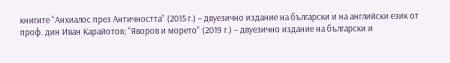книгите “Анхиалос през Античността” (2015 г.) – двуезично издание на български и на английски език от проф. дин Иван Карайотов; “Яворов и морето” (2019 г.) – двуезично издание на български и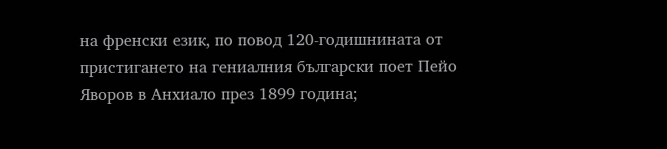на френски език, по повод 120-годишнината от пристигането на гениалния български поет Пейо Яворов в Анхиало през 1899 година;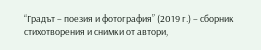“Градът – поезия и фотография” (2019 г.) – сборник стихотворения и снимки от автори,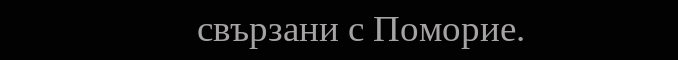свързани с Поморие.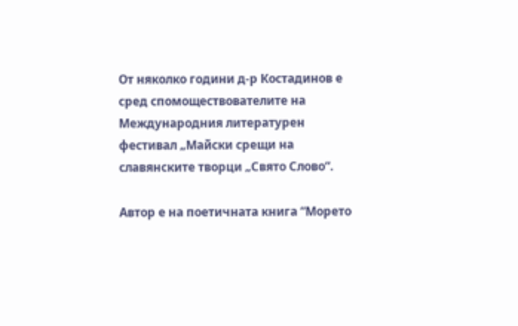От няколко години д-р Костадинов е сред спомоществователите на Международния литературен фестивал „Майски срещи на славянските творци „Свято Слово“.

Автор е на поетичната книга “Морето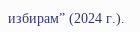избирам” (2024 г.).